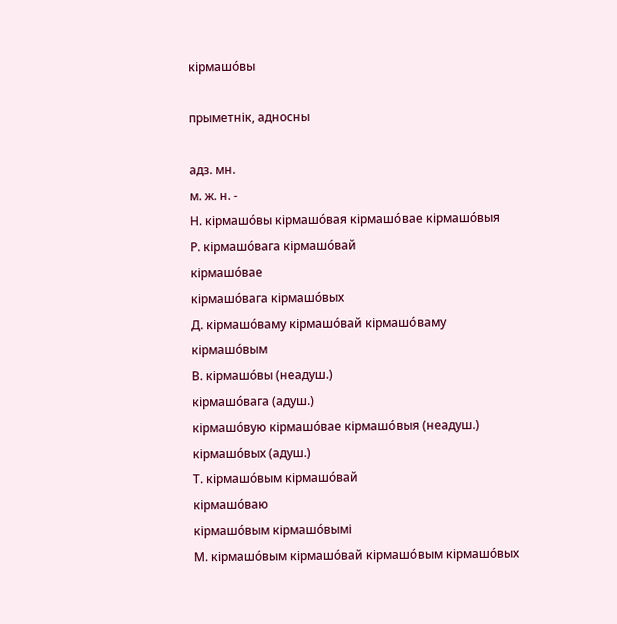кірмашо́вы

прыметнік, адносны

адз. мн.
м. ж. н. -
Н. кірмашо́вы кірмашо́вая кірмашо́вае кірмашо́выя
Р. кірмашо́вага кірмашо́вай
кірмашо́вае
кірмашо́вага кірмашо́вых
Д. кірмашо́ваму кірмашо́вай кірмашо́ваму кірмашо́вым
В. кірмашо́вы (неадуш.)
кірмашо́вага (адуш.)
кірмашо́вую кірмашо́вае кірмашо́выя (неадуш.)
кірмашо́вых (адуш.)
Т. кірмашо́вым кірмашо́вай
кірмашо́ваю
кірмашо́вым кірмашо́вымі
М. кірмашо́вым кірмашо́вай кірмашо́вым кірмашо́вых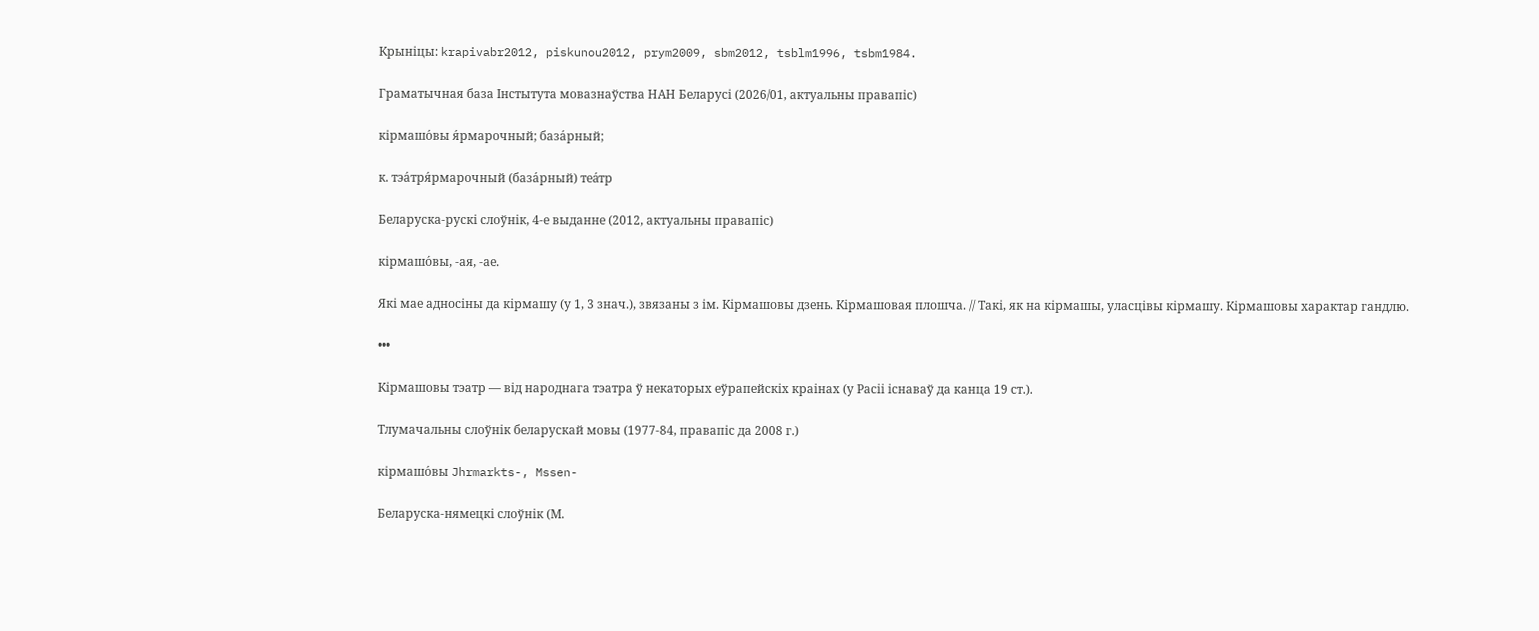Крыніцы: krapivabr2012, piskunou2012, prym2009, sbm2012, tsblm1996, tsbm1984.

Граматычная база Інстытута мовазнаўства НАН Беларусі (2026/01, актуальны правапіс)

кірмашо́вы я́рмарочный; база́рный;

к. тэа́тря́рмарочный (база́рный) теа́тр

Беларуска-рускі слоўнік, 4-е выданне (2012, актуальны правапіс)

кірмашо́вы, ‑ая, ‑ае.

Які мае адносіны да кірмашу (у 1, 3 знач.), звязаны з ім. Кірмашовы дзень. Кірмашовая плошча. // Такі, як на кірмашы, уласцівы кірмашу. Кірмашовы характар гандлю.

•••

Кірмашовы тэатр — від народнага тэатра ў некаторых еўрапейскіх краінах (у Расіі існаваў да канца 19 ст.).

Тлумачальны слоўнік беларускай мовы (1977-84, правапіс да 2008 г.)

кірмашо́вы Jhrmarkts-, Mssen-

Беларуска-нямецкі слоўнік (М.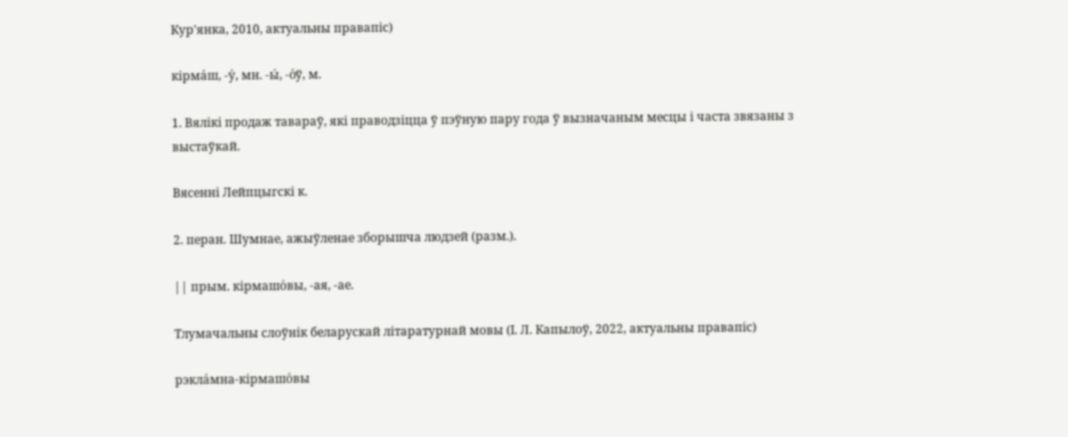Кур'янка, 2010, актуальны правапіс)

кірма́ш, -у́, мн. -ы́, -о́ў, м.

1. Вялікі продаж тавараў, які праводзіцца ў пэўную пару года ў вызначаным месцы і часта звязаны з выстаўкай.

Вясенні Лейпцыгскі к.

2. перан. Шумнае, ажыўленае зборышча людзей (разм.).

|| прым. кірмашо́вы, -ая, -ае.

Тлумачальны слоўнік беларускай літаратурнай мовы (І. Л. Капылоў, 2022, актуальны правапіс)

рэкла́мна-кірмашо́вы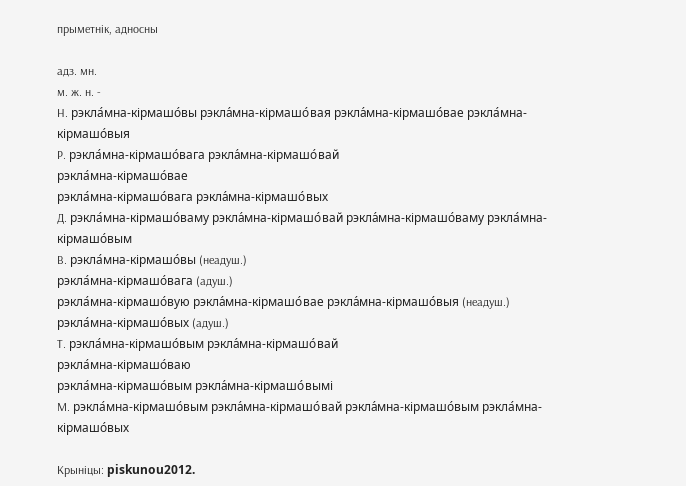прыметнік, адносны

адз. мн.
м. ж. н. -
Н. рэкла́мна-кірмашо́вы рэкла́мна-кірмашо́вая рэкла́мна-кірмашо́вае рэкла́мна-кірмашо́выя
Р. рэкла́мна-кірмашо́вага рэкла́мна-кірмашо́вай
рэкла́мна-кірмашо́вае
рэкла́мна-кірмашо́вага рэкла́мна-кірмашо́вых
Д. рэкла́мна-кірмашо́ваму рэкла́мна-кірмашо́вай рэкла́мна-кірмашо́ваму рэкла́мна-кірмашо́вым
В. рэкла́мна-кірмашо́вы (неадуш.)
рэкла́мна-кірмашо́вага (адуш.)
рэкла́мна-кірмашо́вую рэкла́мна-кірмашо́вае рэкла́мна-кірмашо́выя (неадуш.)
рэкла́мна-кірмашо́вых (адуш.)
Т. рэкла́мна-кірмашо́вым рэкла́мна-кірмашо́вай
рэкла́мна-кірмашо́ваю
рэкла́мна-кірмашо́вым рэкла́мна-кірмашо́вымі
М. рэкла́мна-кірмашо́вым рэкла́мна-кірмашо́вай рэкла́мна-кірмашо́вым рэкла́мна-кірмашо́вых

Крыніцы: piskunou2012.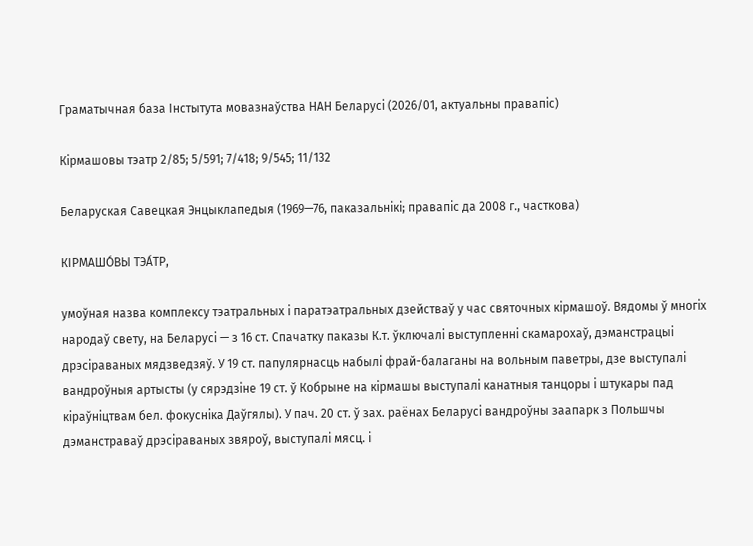Граматычная база Інстытута мовазнаўства НАН Беларусі (2026/01, актуальны правапіс)

Кірмашовы тэатр 2/85; 5/591; 7/418; 9/545; 11/132

Беларуская Савецкая Энцыклапедыя (1969—76, паказальнікі; правапіс да 2008 г., часткова)

КІРМАШО́ВЫ ТЭА́ТР,

умоўная назва комплексу тэатральных і паратэатральных дзействаў у час святочных кірмашоў. Вядомы ў многіх народаў свету, на Беларусі — з 16 ст. Спачатку паказы К.т. ўключалі выступленні скамарохаў, дэманстрацыі дрэсіраваных мядзведзяў. У 19 ст. папулярнасць набылі фрай-балаганы на вольным паветры, дзе выступалі вандроўныя артысты (у сярэдзіне 19 ст. ў Кобрыне на кірмашы выступалі канатныя танцоры і штукары пад кіраўніцтвам бел. фокусніка Даўгялы). У пач. 20 ст. ў зах. раёнах Беларусі вандроўны заапарк з Польшчы дэманстраваў дрэсіраваных звяроў, выступалі мясц. і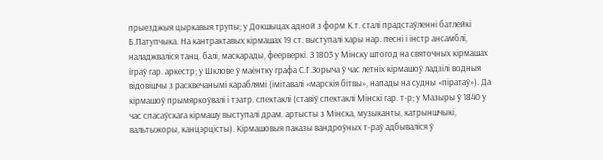прыезджыя цыркавыя трупы; у Докшыцах адной з форм К.т. сталі прадстаўленні батлейкі Б.Патупчыка. На кантрактавых кірмашах 19 ст. выступалі хары нар. песні і інстр ансамблі, наладжваліся танц. балі, маскарады, феерверкі. З 1803 у Мінску штогод на святочных кірмашах іграў гар. аркестр; у Шклове ў маёнтку графа С.Г.Зорыча ў час летніх кірмашоў ладзілі водныя відовішчы з расквечанымі караблямі (імітавалі «марскія бітвы», напады на судны «піратаў»). Да кірмашоў прымяркоўвалі і тэатр. спектаклі (ставіў спектаклі Мінскі гар. т-р; у Мазыры ў 1840 у час спасаўскага кірмашу выступалі драм. артысты з Мінска, музыканты, катрыншчыкі, вальтыжоры, канцэрцісты). Кірмашовыя паказы вандроўных т-раў адбываліся ў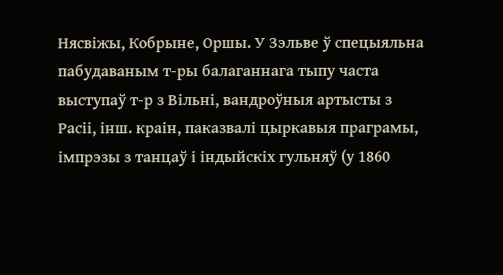Нясвіжы, Кобрыне, Оршы. У Зэльве ў спецыяльна пабудаваным т-ры балаганнага тыпу часта выступаў т-р з Вільні, вандроўныя артысты з Расіі, інш. краін, паказвалі цыркавыя праграмы, імпрэзы з танцаў і індыйскіх гульняў (у 1860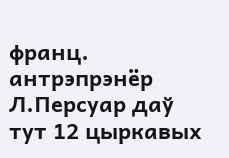франц. антрэпрэнёр Л.Персуар даў тут 12 цыркавых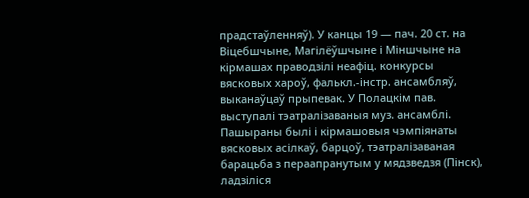прадстаўленняў). У канцы 19 — пач. 20 ст. на Віцебшчыне, Магілёўшчыне і Міншчыне на кірмашах праводзілі неафіц. конкурсы вясковых хароў, фалькл.-інстр. ансамбляў, выканаўцаў прыпевак. У Полацкім пав. выступалі тэатралізаваныя муз. ансамблі. Пашыраны былі і кірмашовыя чэмпіянаты вясковых асілкаў, барцоў, тэатралізаваная барацьба з пераапранутым у мядзведзя (Пінск), ладзіліся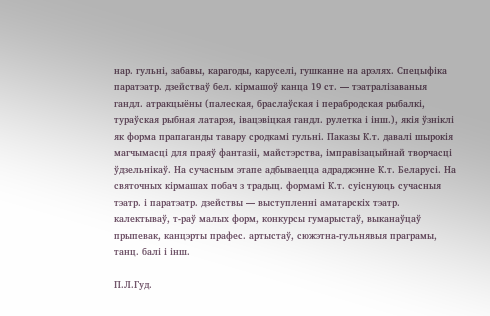нар. гульні, забавы, карагоды, каруселі, гушканне на арэлях. Спецыфіка паратэатр. дзействаў бел. кірмашоў канца 19 ст. — тэатралізаваныя гандл. атракцыёны (палеская, браслаўская і перабродская рыбалкі, тураўская рыбная латарэя, івацэвіцкая гандл. рулетка і інш.), якія ўзніклі як форма прапаганды тавару сродкамі гульні. Паказы К.т. давалі шырокія магчымасці для праяў фантазіі, майстэрства, імправізацыйнай творчасці ўдзельнікаў. На сучасным этапе адбываецца адраджэнне К.т. Беларусі. На святочных кірмашах побач з традыц. формамі К.т. суіснуюць сучасныя тэатр. і паратэатр. дзействы — выступленні аматарскіх тэатр. калектываў, т-раў малых форм, конкурсы гумарыстаў, выканаўцаў прыпевак, канцэрты прафес. артыстаў, сюжэтна-гульнявыя праграмы, танц. балі і інш.

П.Л.Гуд.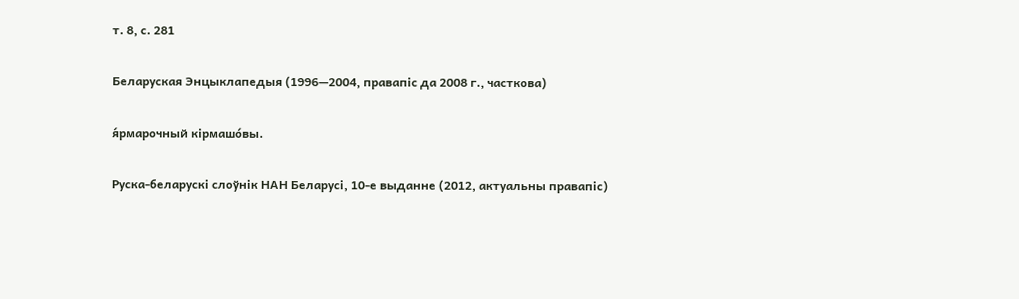т. 8, с. 281

Беларуская Энцыклапедыя (1996—2004, правапіс да 2008 г., часткова)

я́рмарочный кірмашо́вы.

Руска-беларускі слоўнік НАН Беларусі, 10-е выданне (2012, актуальны правапіс)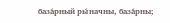база́рный ры́начны, база́рны;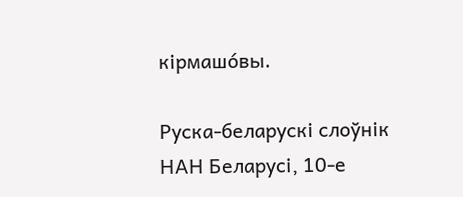кірмашо́вы.

Руска-беларускі слоўнік НАН Беларусі, 10-е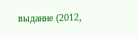выданне (2012,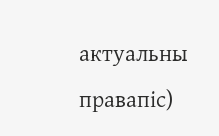актуальны правапіс)